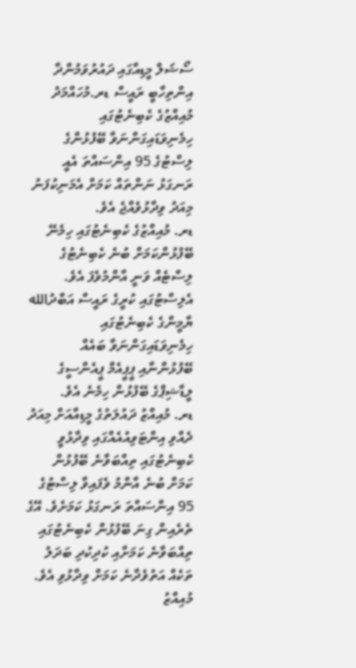ސޯޝަލް މީޑިއާގައި ދައުރުވަމުންދާ އިންތިހާބީ ރައީސް ޑރ.މުހައްމަދު މުއިއްޒުގެ ކެބިނެޓުގައި ހިމެނިވަޑައިގަންނަވާ ބޭފުޅުންގެ ލިސްޓުގެ 95 އިންސައްތަ އެއީ ރަނގަޅު ނަންތައް ކަމަށް އެމަނިކުފަނު މިއަދު ވިދާޅުވެއްޖެ އެވެ.
ޑރ. މުއިއްޒުގެ ކެބިނެޓުގައި ހިމެނޭ ބޭފުޅުންކަމަށް ބުނެ ކެބިނެޓުގެ ލިސްޓެއް ވަނީ އާންމުވެފަ އެވެ. އެލިސްޓުގައި ކުރީގެ ރައީސް އަބްދުالله ޔާމީންގެ ކެބިނެޓުގައި ހިމެނިވަޑައިގަންނަވާ ބައެއް ބޭފުޅުންނާއި ޕީޕީއެމް ޕީއެންސީގެ ލީޑާޝިޕްގެ ބޭފުޅުން ހިމެނެ އެވެ.
ޑރ. މުއިއްޒު ދައުލަތުގެ މީޑިއާއަށް މިއަދު ދެއްވި އިންޓަވިއުއެއްގައި ވިދާޅުވީ ކެބިނެޓުގައި ތިއްބަވާނެ ބޭފުޅުން ކަމަށް ބުނެ އާންމު ވެފައިވާ ލިސްޓުގެ 95 އިންސައްތަ ރަނގަޅު ކަމަށެވެ. އޭގެ ތެރެއިން ގިނަ ބޭފުޅުން ކެބިނެޓުގައި ތިއްބަވާނެ ކަމަށާއި ކުދިކުދި ބަދަލު ތަކެއް އަތުވެދާނެ ކަމަށް ވިދާޅުވި އެވެ.
މުއިއްޒު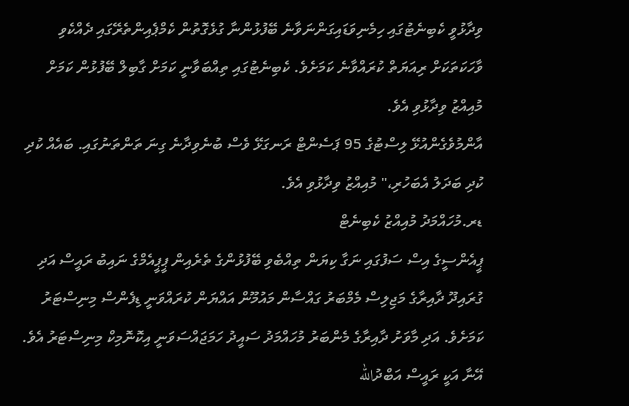ވިދާޅުވީ ކެބިނެޓުގައި ހިމެނިވަޑައިގަންނަވާނެ ބޭފުޅުންނާ ގުޅެގޮތުން ކެމްޕެއިންތެރޭގައި ދެއްކެވި ވާހަކަތަކަށް ރިއަޔަތް ކުރައްވާނެ ކަމަށެވެ. ކެބިނެޓުގައި ތިއްބަވާނީ ކަމަށް ގާބިލް ބޭފުޅުން ކަމަށް މުއިއްޒު ވިދާޅުވި އެވެ.
އާންމުވެގެންއުޅޭ ލިސްޓުގެ 95 ޕަސެންޓް ރަނގަޅޭ ވެސް ބުނެވިދާނެ ގިނަ ތަންތަނުގައި. ބައެއް ކުދި ކުދި ބަދަލު އެބަހުރި،" މުއިއްޒު ވިދާޅުވި އެވެ.
ޑރ.މުހައްމަދު މުއިއްޒު ކެބިނެޓް
ޕީއެންސީގެ އިސް ސަފުގައި ނަގާ ކިޔަން ތިއްބެވި ބޭފުޅުންގެ ތެރެއިން ޕީޕީއެމްގެ ނައިބު ރައީސް އަދި ގުރައިދޫ ދާއިރާގެ މަޖިލިސް މެމްބަރު ގައްސާން މައުމޫން އައްޔަން ކުރައްވަނީ ޑިފެންސް މިނިސްޓަރު ކަމަށެވެ. އަދި މާވަށު ދާއިރާގެ މެންބަރު މުހައްމަދު ސައީދު ހަމަޖައްސަވަނީ އިކޮނޮމިކް މިނިސްޓަރު އެވެ. އޭނާ އަކީ ރައީސް އަބްދުالله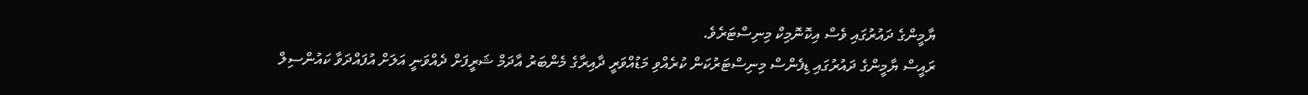ޔާމީންގެ ދައުރުގައި ވެސް އިކޮނޮމިކް މިނިސްޓަރެވެ.
ރައީސް ޔާމީންގެ ދައުރުގައި ޑިފެންސް މިނިސްޓަރުކަން ކުރެއްވި މަޑުއްވަރީ ދާއިރާގެ މެންބަރު އާދަމް ޝަރީފަށް ދެއްވަނީ އަލަށް އުފައްދަވާ ކައުންސިލް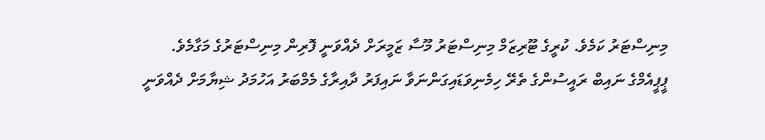މިނިސްޓަރު ކަމެވެ. ކުރީގެ ޓޫރިޒަމް މިނިސްޓަރު މޫސާ ޒަމީރަށް ދެއްވަނީ ފޮރިން މިނިސްޓަރުގެ މަގާމެވެ.
ޕީޕީއެމްގެ ނައިބް ރައީސުންގެ ތެރޭ ހިމެނިވަޑައިގަންނަވާ ނައިފަރު ދާއިރާގެ މެމްބަރު އަހުމަދު ޝިޔާމަށް ދެއްވަނީ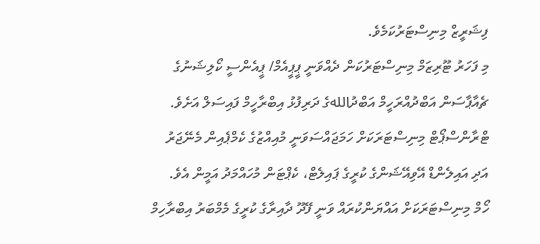ފިޝަރީޒް މިނިސްޓަރުކަމެވެ.
މި ފަހަރު ޓޫރިޒަމް މިނިސްޓަރުކަން ދެއްވަނީ ޕީޕީއެމް/ ޕީއެންސީ ކޯލިޝަނުގެ ޗެއާޕާސަން އަބްދުއްރަހީމް އަބްދުاللهގެ ދަރިފުޅު އިބްރާހީމް ފައިސަލް އަށެވެ.
ޓްރާންސްޕޯޓް މިނިސްޓަރަކަށް ހަމަޖައްސަވަނީ މުއިއްޒުގެ ކެމްޕެއިން މެނޭޖަރު އަދި އައިލެންޑް އޭވިއޭޝަންގެ ކުރީގެ ޕައިލެޓް، ކެޕްޓަން މުހައްމަދު އަމީން އެވެ.
ހޯމް މިނިސްޓަރަކަށް އައްޔަންކުރައް ވަނީ ފޭދޫ ދާއިރާގެ ކުރީގެ މެމްބަރު އިބްރާހިމް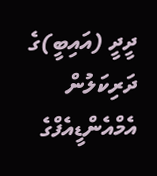ދީދީ (އައިބީ)ގެ ދަރިކަލުން އެމްއެންޑީއެފްގެ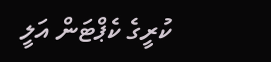ކުރީގެ ކެޕްޓަން އަލީ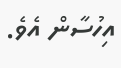އިހުސާން އެވެ.